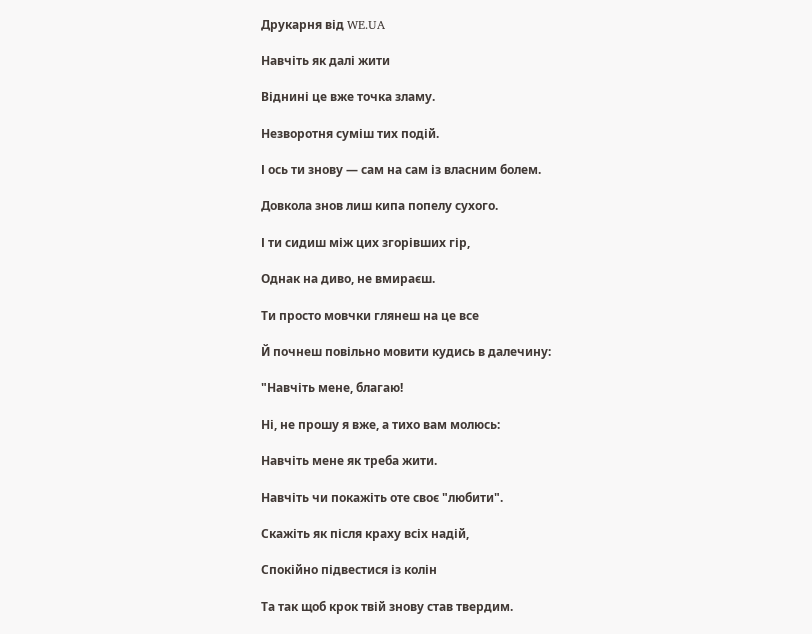Друкарня від WE.UA

Навчіть як далі жити

Віднині це вже точка зламу.

Незворотня суміш тих подій.

І ось ти знову — сам на сам із власним болем.

Довкола знов лиш кипа попелу сухого.

І ти сидиш між цих згорівших гір,

Однак на диво, не вмираєш.

Ти просто мовчки глянеш на це все

Й почнеш повільно мовити кудись в далечину:

"Навчіть мене, благаю!

Ні, не прошу я вже, а тихо вам молюсь:

Навчіть мене як треба жити.

Навчіть чи покажіть оте своє "любити".

Скажіть як після краху всіх надій,

Спокійно підвестися із колін

Та так щоб крок твій знову став твердим.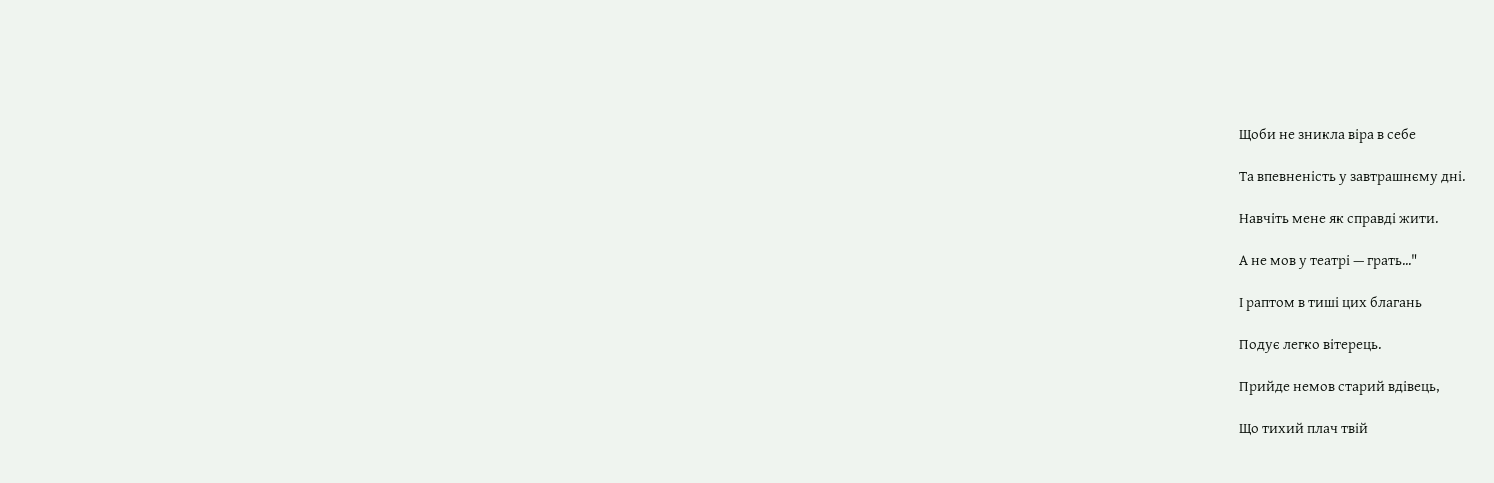Щоби не зникла віра в себе

Та впевненість у завтрашнєму дні.

Навчіть мене як справді жити.

А не мов у театрі — грать..."

І раптом в тиші цих благань

Подує легко вітерець.

Прийде немов старий вдівець,

Що тихий плач твій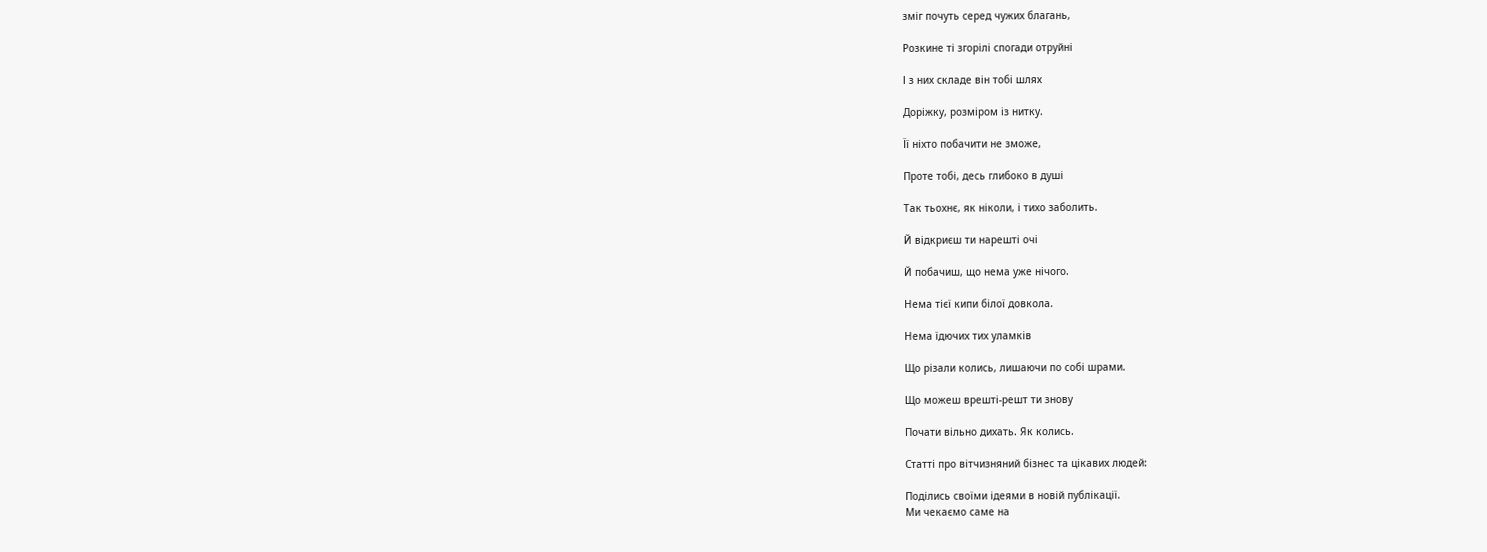зміг почуть серед чужих благань,

Розкине ті згорілі спогади отруйні

І з них складе він тобі шлях

Доріжку, розміром із нитку.

Її ніхто побачити не зможе,

Проте тобі, десь глибоко в душі

Так тьохнє, як ніколи, і тихо заболить.

Й відкриєш ти нарешті очі

Й побачиш, що нема уже нічого.

Нема тієї кипи білої довкола.

Нема їдючих тих уламків

Що різали колись, лишаючи по собі шрами.

Що можеш врешті-решт ти знову

Почати вільно дихать. Як колись.

Статті про вітчизняний бізнес та цікавих людей:

Поділись своїми ідеями в новій публікації.
Ми чекаємо саме на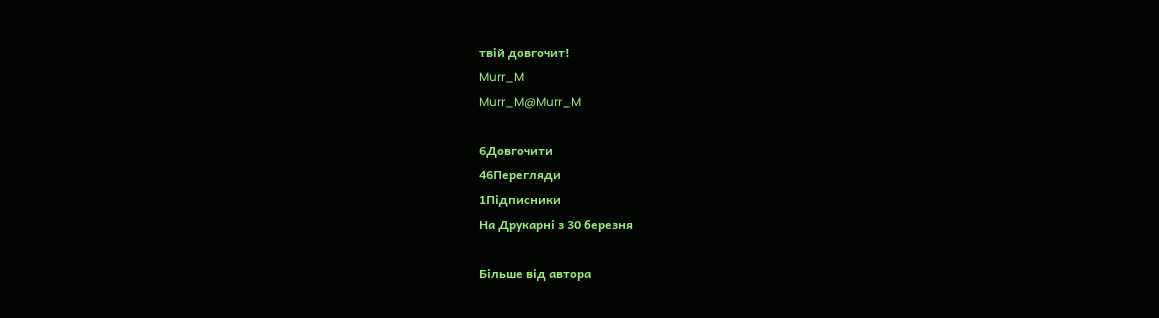твій довгочит!
Murr_M
Murr_M@Murr_M

6Довгочити
46Перегляди
1Підписники
На Друкарні з 30 березня

Більше від автора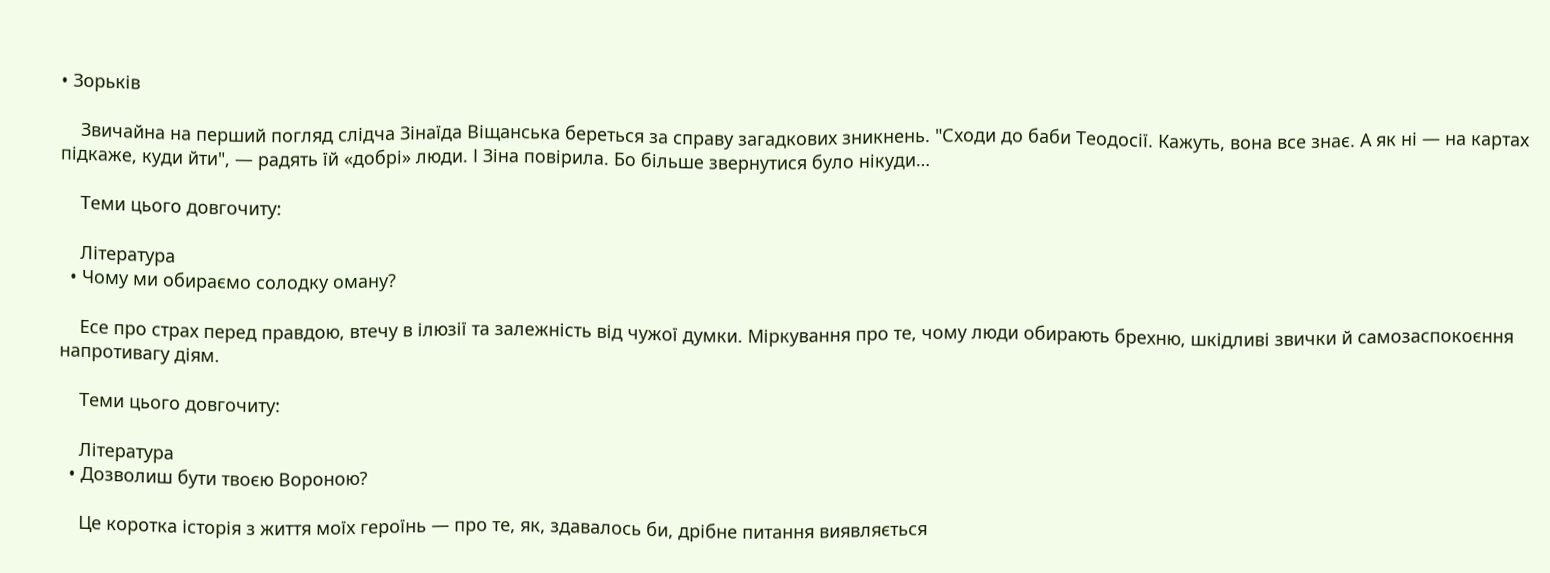• Зорьків

    Звичайна на перший погляд слідча Зінаїда Віщанська береться за справу загадкових зникнень. "Сходи до баби Теодосії. Кажуть, вона все знає. А як ні — на картах підкаже, куди йти", — радять їй «добрі» люди. І Зіна повірила. Бо більше звернутися було нікуди…

    Теми цього довгочиту:

    Література
  • Чому ми обираємо солодку оману?

    Есе про страх перед правдою, втечу в ілюзії та залежність від чужої думки. Міркування про те, чому люди обирають брехню, шкідливі звички й самозаспокоєння напротивагу діям.

    Теми цього довгочиту:

    Література
  • Дозволиш бути твоєю Вороною?

    Це коротка історія з життя моїх героїнь — про те, як, здавалось би, дрібне питання виявляється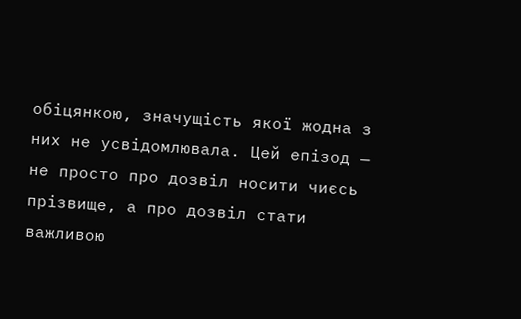обіцянкою, значущість якої жодна з них не усвідомлювала. Цей епізод — не просто про дозвіл носити чиєсь прізвище, а про дозвіл стати важливою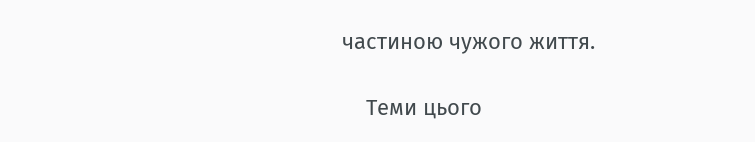частиною чужого життя.

    Теми цього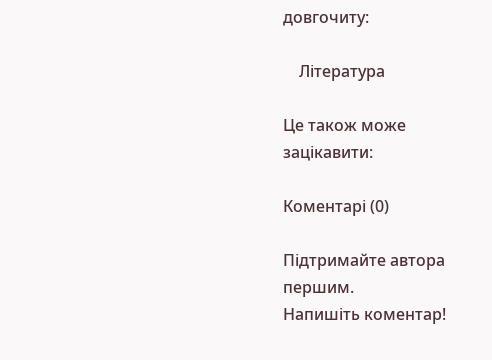довгочиту:

    Література

Це також може зацікавити:

Коментарі (0)

Підтримайте автора першим.
Напишіть коментар!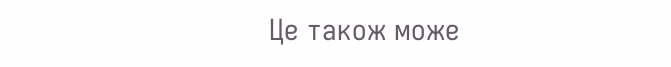Це також може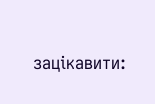зацікавити: